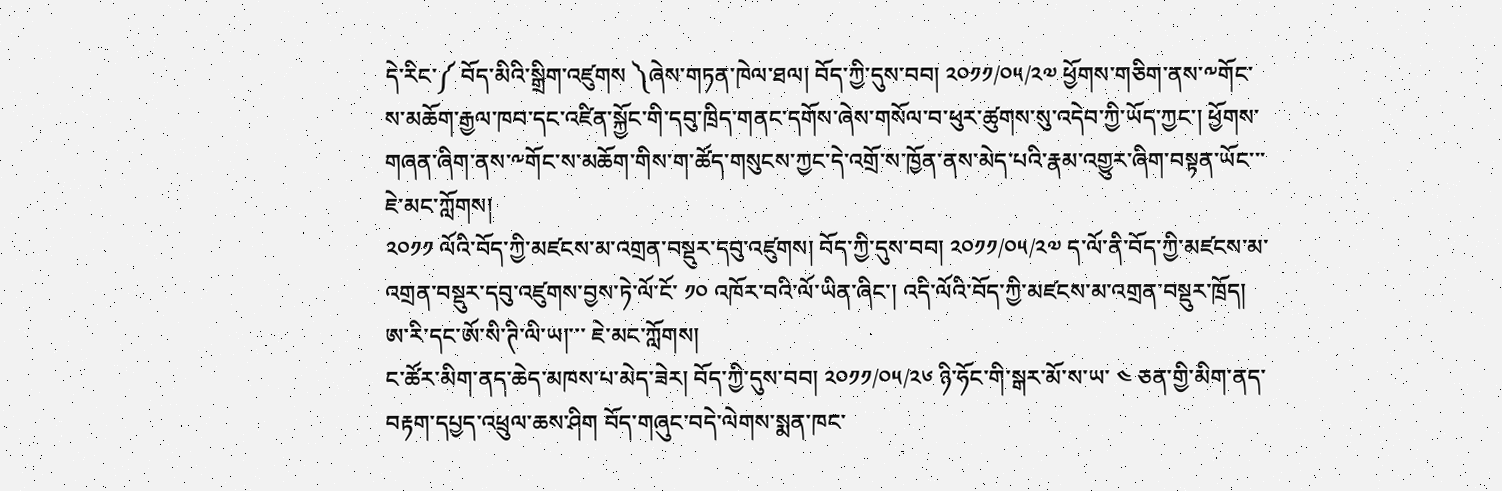དེ་རིང་༼ བོད་མིའི་སྒྲིག་འཛུགས ༽ཞེས་གཏན་ཁེལ་ཐལ། བོད་ཀྱི་དུས་བབ། ༢༠༡༡/༠༥/༢༧ ཕྱོགས་གཅིག་ནས་༸གོང་ས་མཆོག་རྒྱལ་ཁབ་དང་འཛིན་སྐྱོང་གི་དབུ་ཁྲིད་གནང་དགོས་ཞེས་གསོལ་བ་ཕུར་ཚུགས་སུ་འདེབ་ཀྱི་ཡོད་ཀྱང་། ཕྱོགས་གཞན་ཞིག་ནས་༸གོང་ས་མཆོག་གིས་ག་ཚོད་གསུངས་ཀྱང་དེ་འགྲོ་ས་ཁྱོན་ནས་མེད་པའི་རྣམ་འགྱུར་ཞིག་བསྟན་ཡོང་་་ ཇེ་མང་ཀློགས།
༢༠༡༡ ལོའི་བོད་ཀྱི་མཛངས་མ་འགྲན་བསྡུར་དབུ་འཛུགས། བོད་ཀྱི་དུས་བབ། ༢༠༡༡/༠༥/༢༧ ད་ལོ་ནི་བོད་ཀྱི་མཛངས་མ་འགྲན་བསྡུར་དབུ་འཛུགས་བྱས་ཏེ་ལོ་ངོ་ ༡༠ འཁོར་བའི་ལོ་ཡིན་ཞིང་། འདི་ལོའི་བོད་ཀྱི་མཛངས་མ་འགྲན་བསྡུར་ཁྲོད། ཨ་རི་དང་ཨོ་སི་ཊི་ལི་ཡ།་་་ ཇེ་མང་ཀློགས།
ང་ཚོར་མིག་ནད་ཆེད་མཁས་པ་མེད་ཟེར། བོད་ཀྱི་དུས་བབ། ༢༠༡༡/༠༥/༢༦ ཉི་ཧོང་གི་སྒར་མོ་ས་ཡ་ ༤ ཅན་གྱི་མིག་ནད་བརྟག་དཔྱད་འཕྲུལ་ཆས་ཤིག བོད་གཞུང་བདེ་ལེགས་སྨན་ཁང་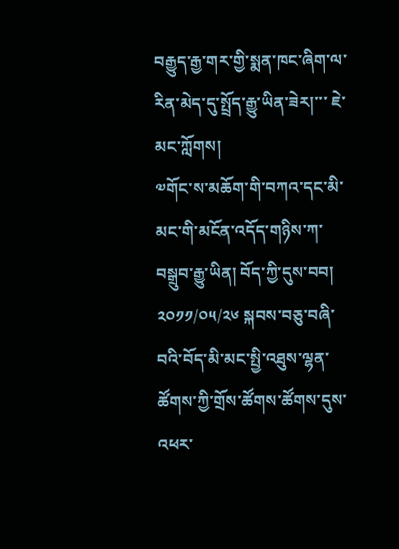བརྒྱུད་རྒྱ་གར་གྱི་སྨན་ཁང་ཞིག་ལ་རིན་མེད་དུ་སྤྲོད་རྒྱུ་ཡིན་ཟེར།་་་ ཇེ་མང་ཀློགས།
༧གོང་ས་མཆོག་གི་བཀའ་དང་མི་མང་གི་མངོན་འདོད་གཉིས་ཀ་བསྒྲུབ་རྒྱུ་ཡིན། བོད་ཀྱི་དུས་བབ། ༢༠༡༡/༠༥/༢༦ སྐབས་བཅུ་བཞི་བའི་བོད་མི་མང་སྤྱི་འཐུས་ལྷན་ཚོགས་ཀྱི་གྲོས་ཚོགས་ཚོགས་དུས་འཕར་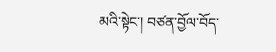མའི་སྟེང་། བཙན་བྱོལ་བོད་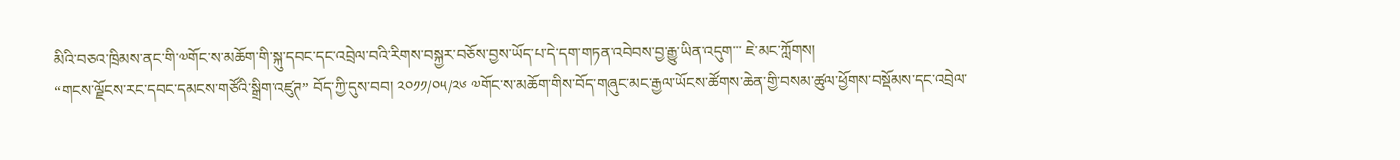མིའི་བཅའ་ཁྲིམས་ནང་གི་༧གོང་ས་མཆོག་གི་སྐུ་དབང་དང་འབྲེལ་བའི་རིགས་བསྐྱར་བཅོས་བྱས་ཡོད་པ་དེ་དག་གཏན་འབེབས་བྱ་རྒྱུ་ཡིན་འདུག་་་ ཇེ་མང་ཀློགས།
“གངས་ལྗོངས་རང་དབང་དམངས་གཙོའི་སྒྲིག་འཛུཊ” བོད་ཀྱི་དུས་བབ། ༢༠༡༡/༠༥/༢༦ ༧གོང་ས་མཆོག་གིས་བོད་གཞུང་མང་རྒྱལ་ཡོངས་ཚོགས་ཆེན་གྱི་བསམ་ཚུལ་ཕྱོགས་བསྡོམས་དང་འབྲེལ་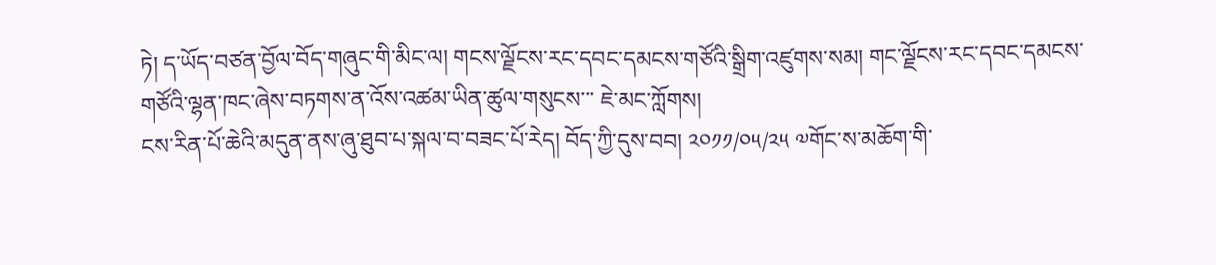ཏེ། ད་ཡོད་བཙན་བྱོལ་བོད་གཞུང་གི་མིང་ལ། གངས་ལྗོངས་རང་དབང་དམངས་གཙོའི་སྒྲིག་འཛུགས་སམ། གང་ལྗོངས་རང་དབང་དམངས་གཙོའི་ལྷན་ཁང་ཞེས་བཏགས་ན་འོས་འཚམ་ཡིན་ཚུལ་གསུངས་་་ ཇེ་མང་ཀློགས།
ངས་རིན་པོ་ཆེའི་མདུན་ནས་ཞུ་ཐུབ་པ་སྐལ་བ་བཟང་པོ་རེད། བོད་ཀྱི་དུས་བབ། ༢༠༡༡/༠༥/༢༥ ༧གོང་ས་མཆོག་གི་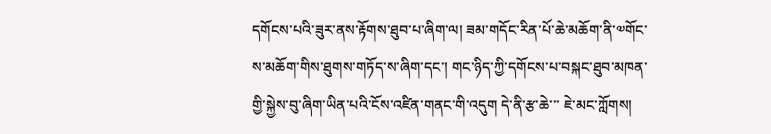དགོངས་པའི་ཟུར་ནས་རྟོགས་ཐུབ་པ་ཞིག་ལ། ཟམ་གདོང་རིན་པོ་ཆེ་མཆོག་ནི་༧གོང་ས་མཆོག་གིས་ཐུགས་གཏོད་ས་ཞིག་དང་། གང་ཉིད་ཀྱི་དགོངས་པ་བསྐང་ཐུབ་མཁན་གྱི་སྐྱེས་བུ་ཞིག་ཡིན་པའི་ངོས་འཛིན་གནང་གི་འདུག དེ་ནི་རྩ་ཆེ་་་ ཇེ་མང་ཀློགས།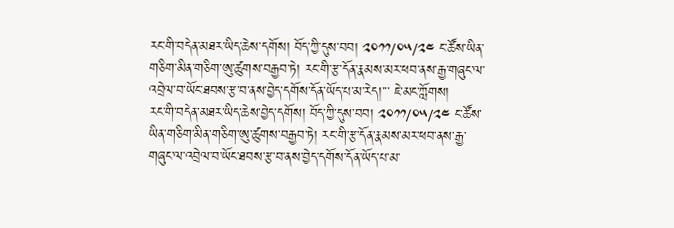རང་གི་བདེན་མཐར་ཡིད་ཆེས་དགོས། བོད་ཀྱི་དུས་བབ། ༢༠༡༡/༠༥/༢༤ ང་ཚོས་ཡིན་གཅིག་མིན་གཅིག་ཨུ་ཚུགས་བརྒྱབ་ཏེ། རང་གི་རྩ་དོན་རྣམས་མར་ཕབ་ནས་རྒྱ་གཞུང་ལ་འབྲེལ་བ་ཡོང་ཐབས་རྩ་བ་ནས་བྱེད་དགོས་དོན་ཡོད་པ་མ་རེད།་་་ ཇེ་མང་ཀློགས།
རང་གི་བདེན་མཐར་ཡིད་ཆེས་བྱེད་དགོས། བོད་ཀྱི་དུས་བབ། ༢༠༡༡/༠༥/༢༤ ང་ཚོས་ཡིན་གཅིག་མིན་གཅིག་ཨུ་ཚུགས་བརྒྱབ་ཏེ། རང་གི་རྩ་དོན་རྣམས་མར་ཕབ་ནས་རྒྱ་གཞུང་ལ་འབྲེལ་བ་ཡོང་ཐབས་རྩ་བ་ནས་བྱེད་དགོས་དོན་ཡོད་པ་མ་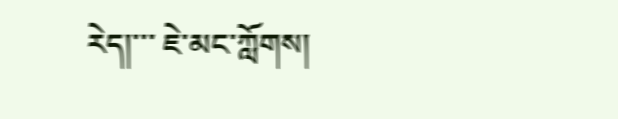རེད།་་་ ཇེ་མང་ཀློགས།